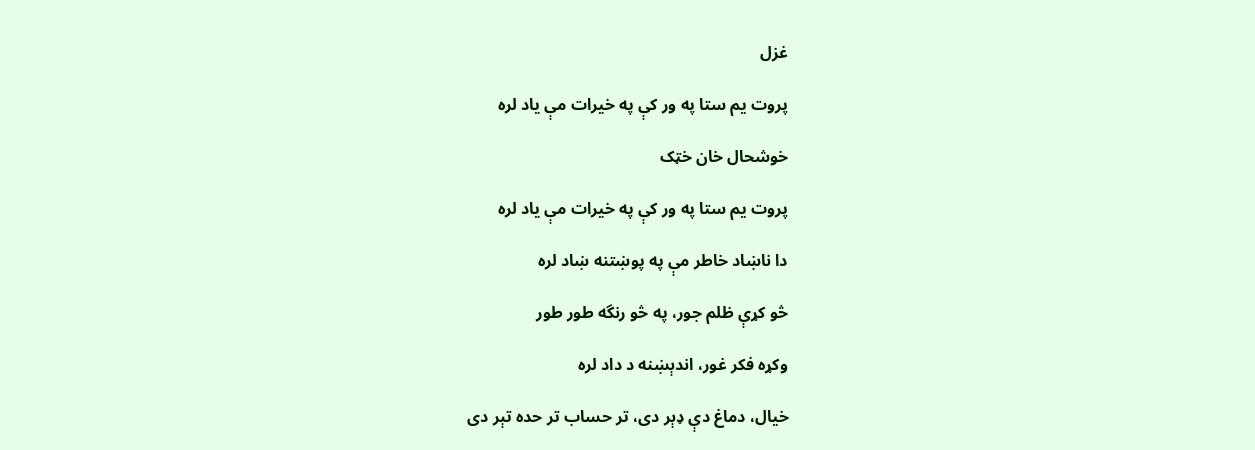غزل

پروت يم ستا په ور کې په خيرات مې ياد لره

خوشحال خان خټک

پروت يم ستا په ور کې په خيرات مې ياد لره

دا ناښاد خاطر مې په پوښتنه ښاد لره

څو کړې ظلم جور، په څو رنگه طور طور

وکړه فکر غور، اندېښنه د داد لره

خيال، دماغ دې ډېر دی، تر حساب تر حده تېر دی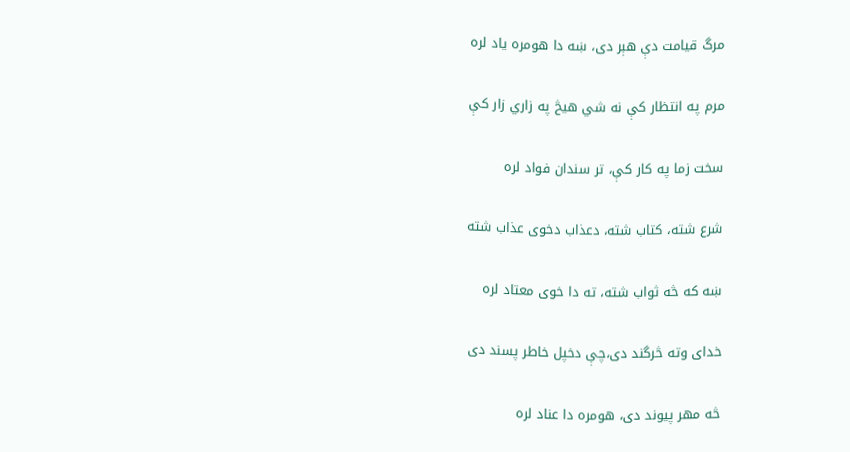مرگ قيامت دې هېر دی، ښه دا هومره ياد لره

مرم په انتظار کې نه شي هيڅ په زاري زار کې

سخت زما په کار کې، تر سندان فواد لره

شرع شته، کتاب شته، دعذاب دخوی عذاب شته

ښه که څه ثواب شته، ته دا خوی معتاد لره

خدای وته څرگند دی،چې دخپل خاطر پسند دی

څه مهر پيوند دی، هومره دا عناد لره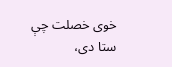خوی خصلت چې ستا دی،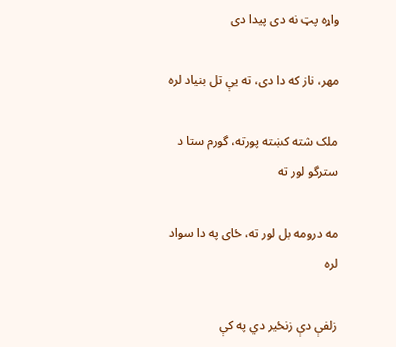واړه پټ نه دی پيدا دی

مهر، ناز که دا دی، ته يې تل بنياد لره

ملک شته کښته پورته، گورم ستا د سترگو لور ته

مه درومه بل لور ته، ځای په دا سواد لره

زلفې دې زنځير دي په کې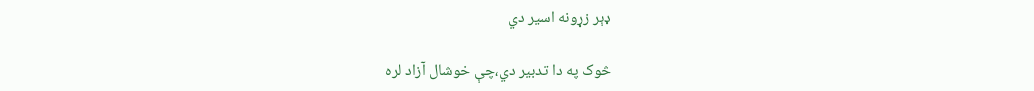ډېر زړونه اسير دي

څوک په دا تدبير دي،چې خوشال آزاد لره